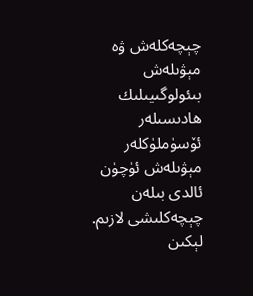چېچەكلەش ۋە مېۋىلەش
بىئولوگىيىلىك ھادىسىلەر
ئۆسۈملۈكلەر مېۋىلەش ئۈچۈن ئالدى بىلەن چېچەكلىشى لازىم. لېكىن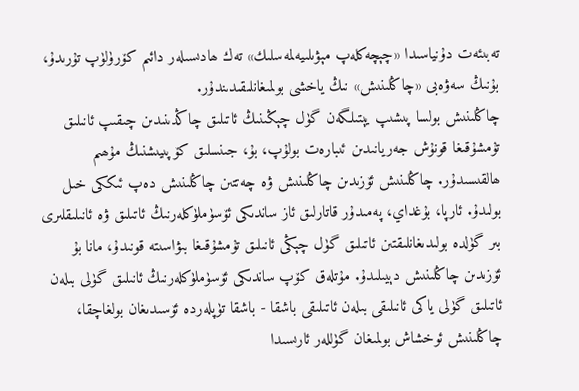تەبىئەت دۇنياسىدا «چېچەكلەپ مېۋىلىيەلمەسلىك» تەك ھادىسىلەر دائىم كۆرۈلۈپ تۇرىدۇ، بۇنىڭ سەۋەبى «چاڭلىنىش» نىڭ ياخشى بولمىغانلىقىدىندۇر.
چاڭلىنىش بولسا پىشىپ يېتىلگەن گۈل چېڭىنىڭ ئاتىلىق چاڭدىنىدىن چىقىپ ئانىلىق تۇمشۇقىغا قونۇش جەريانىدىن ئىبارەت بولۇپ، بۇ، جىنسلىق كۆپىيىشنىڭ مۇھىم ھالقىسىدۇر. چاڭلىنىش ئۆزىدىن چاڭلىنىش ۋە چەتتىن چاڭلىنىش دەپ ئىككى خىل بولىدۇ. ئارپا، بۇغداي، پەمىدۇر قاتارلىق ئاز ساندىكى ئۆسۈملۈكلەرنىڭ ئاتىلىق ۋە ئانىلىقلىرى بىر گۈلدە بولىدىغانلىقتىن ئاتىلىق گۈل چېڭى ئانىلىق تۇمشۇقىغا بىۋاسىتە قونىدۇ، مانا بۇ ئۆزىدىن چاڭلىنىش دېيىلىدۇ. مۇتلەق كۆپ ساندىكى ئۆسۈملۈكلەرنىڭ ئانىلىق گۈلى بىلەن ئاتىلىق گۈلى ياكى ئانىلىقى بىلەن ئاتىلىقى باشقا - باشقا تۈپلەردە ئۆسىدىغان بولغاچقا، چاڭلىنىش ئوخشاش بولمىغان گۈللەر ئارىسىدا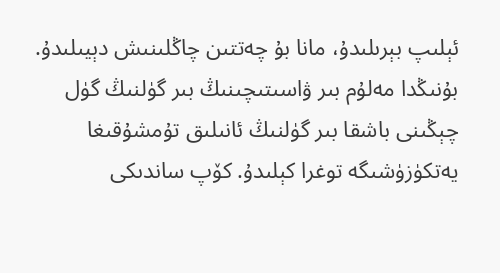ئېلىپ بېرىلىدۇ، مانا بۇ چەتتىن چاڭلىنىش دېيىلىدۇ. بۇنىڭدا مەلۇم بىر ۋاسىتىچىنىڭ بىر گۈلنىڭ گۈل چېڭىنى باشقا بىر گۈلنىڭ ئانىلىق تۇمشۇقىغا يەتكۈزۈشىگە توغرا كېلىدۇ. كۆپ ساندىكى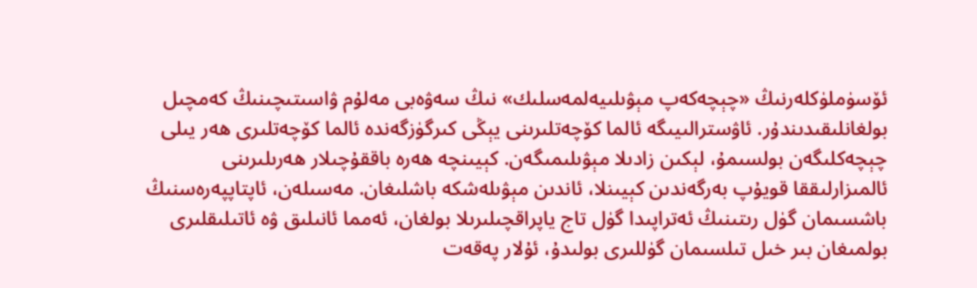ئۆسۈملۈكلەرنىڭ «چېچەكەپ مېۋىلىيەلمەسلىك» نىڭ سەۋەبى مەلۇم ۋاسىتىچىنىڭ كەمچىل بولغانلىقىدىندۇر. ئاۋسترالىيىگە ئالما كۆچەتلىرىنى يېڭى كىرگۈزگەندە ئالما كۆچەتلىرى ھەر يىلى چېچەكلىگەن بولسىمۇ، لېكىن زادىلا مېۋىلىمىگەن. كېيىنچە ھەرە باققۇچىلار ھەرىلىرىنى ئالمىزارلىققا قويۇپ بەرگەندىن كېيىنلا، ئاندىن مېۋىلەشكە باشلىغان. مەسىلەن، ئاپتاپپەرەسنىڭ باشسىمان گۈل رىتىنىڭ ئەتراپىدا گۈل تاج ياپراقچىلىرىلا بولغان، ئەمما ئانىلىق ۋە ئاتىلىقلىرى بولمىغان بىر خىل تىلسىمان گۈللىرى بولىدۇ، ئۇلار پەقەت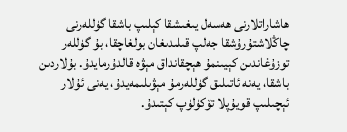ھاشاراتلارنى ھەسەل يىغىشقا كېلىپ باشقا گۈللەرنى چاڭلاشتۇرۇشقا جەلپ قىلىدىغان بولغاچقا، بۇ گۈللەر توزۇغاندىن كېيىنمۇ ھېچقانداق مېۋە قالدۇرمايدۇ. بۇلاردىن باشقا، يەنە ئاتىلىق گۈللەرمۇ مېۋىلىمەيدۇ، يەنى ئۇلار ئېچىلىپ قويۇپلا تۆكۈلۈپ كېتىدۇ.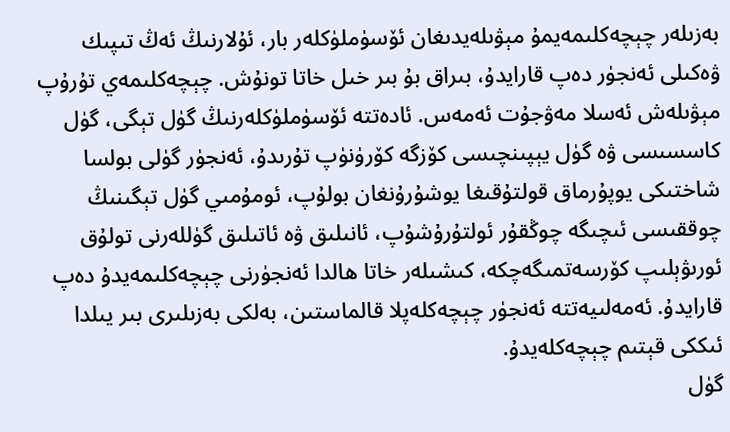بەزىلەر چېچەكلىمەيمۇ مېۋىلەيدىغان ئۆسۈملۈكلەر بار، ئۇلارنىڭ ئەڭ تىپىك ۋەكىلى ئەنجۈر دەپ قارايدۇ، بىراق بۇ بىر خىل خاتا تونۇش. چېچەكلىمەي تۇرۇپ مېۋىلەش ئەسلا مەۋجۇت ئەمەس. ئادەتتە ئۆسۈملۈكلەرنىڭ گۈل تېگى، گۈل كاسسىسى ۋە گۈل يېپىنچىسى كۆزگە كۆرۈنۈپ تۇرىدۇ، ئەنجۈر گۈلى بولسا شاختىكى يوپۇرماق قولتۇقىغا يوشۇرۇنغان بولۇپ، ئومۇمىي گۈل تېگىنىڭ چوققىسى ئىچىگە چوڭقۇر ئولتۇرۇشۇپ، ئانىلىق ۋە ئاتىلىق گۈللەرنى تولۇق ئورىۋېلىپ كۆرسەتمىگەچكە، كىشىلەر خاتا ھالدا ئەنجۈرنى چېچەكلىمەيدۇ دەپ قارايدۇ. ئەمەلىيەتتە ئەنجۈر چېچەكلەپلا قالماستىن، بەلكى بەزىلىرى بىر يىلدا ئىككى قېتىم چېچەكلەيدۇ.
گۈل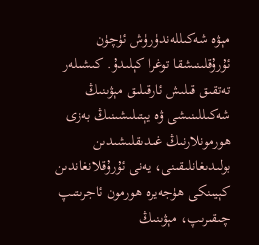مېۋە شەكىللەندۈرۈش ئۈچۈن ئۇرۇقلىنىشقا توغرا كېلىدۇ. كىشىلەر تەتقىق قىلىش ئارقىلىق مېۋىنىڭ شەكىللىنىشى ۋە يېتىلىشىنىڭ بەزى ھورمونلارنىڭ غىدىقلىشىدىن بولىدىغانلىقىنى، يەنى ئۇرۇقلانغاندىن كېيىنكى ھۈجەيرە ھورمون ئاجرىتىپ چىقىرىپ، مېۋىنىڭ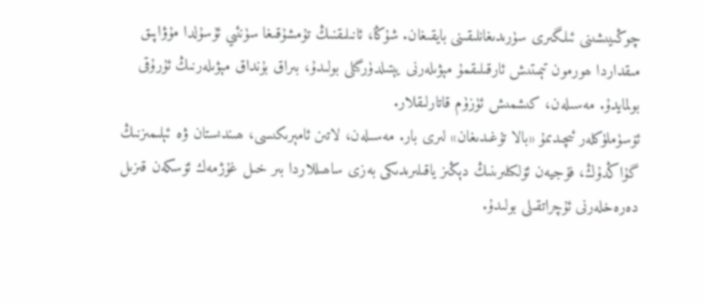چوڭىيىشىنى ئىلگىرى سۈرىدىغانلىقىنى بايقىغان. شۇڭا، ئانىلىقنىڭ تۇمشۇقىغا سۈنئىي ئۇسۇلدا مۇۋاپىق مىقداردا ھورمون تېمىتىش ئارقىلىقمۇ مېۋىلەرنى يېتىلدۈرگىلى بولىدۇ، بىراق بۇنداق مېۋىلەرنىڭ ئۇرۇقى بولمايدۇ. مەسىلەن، كىشمىش ئۈزۈم قاتارلىقلار.
ئۆسۈملۈكلەر ئىچىدىمۇ «بالا تۇغىدىغان» لىرى بار. مەسىلەن، لاتىن ئامېرىكىسى، ھىندىستان ۋە ئېلىمىزنىڭ گۇاڭدۇڭ، فۇجيەن ئۆلكىلىرىنىڭ دېڭىز ياقىلىرىدىكى بەزى ساھىللاردا بىر خىل غۇژمەك ئۆسكەن قىزىل دەرەخلەرنى ئۇچراتقىلى بولىدۇ.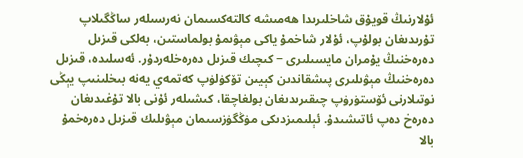ئۇلارنىڭ قويۇق شاخلىرىدا ھەمىشە كالتەكسىمان نەرسىلەر ساڭگىلاپ تۇرىدىغان بولۇپ، ئۇلار شاخمۇ ياكى مېۋىمۇ بولماستىن، بەلكى قىزىل دەرەخنىڭ يۇمران مايسىلىرى − كىچىك قىزىل دەرەخلەردۇر. ئەسلىدە، قىزىل دەرەخنىڭ مېۋىلىرى پىشقاندىن كېيىن تۆكۈلۈپ كەتمەي يەنە بىخلىنىپ يېڭى نوتىلارنى ئۆستۈرۈپ چىقىرىدىغان بولغاچقا، كىشىلەر ئۇنى بالا تۇغىدىغان دەرەخ دەپ ئاتىشىدۇ. ئېلىمىزدىكى مۈڭگۈزسىمان مېۋىلىك قىزىل دەرەخمۇ بالا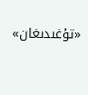«تۇغىدىغان»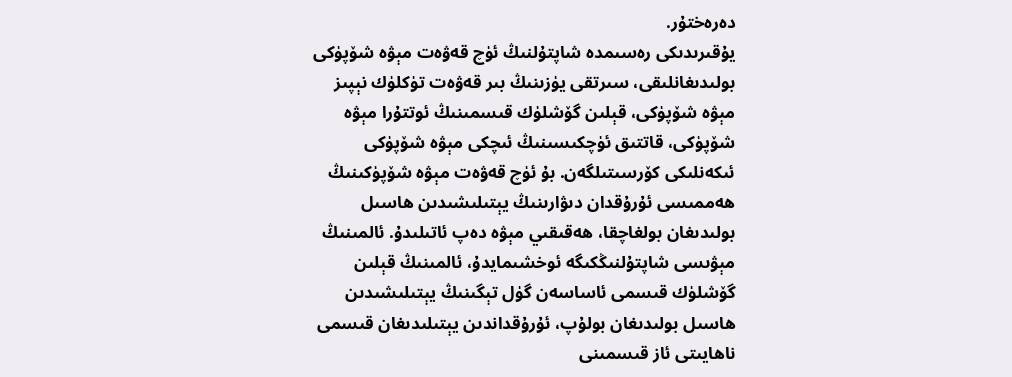دەرەختۇر.
يۇقىرىدىكى رەسىمدە شاپتۇلنىڭ ئۈچ قەۋەت مېۋە شۆپۈكى بولىدىغانلىقى، سىرتقى يۈزىنىڭ بىر قەۋەت تۈكلۈك نېپىز مېۋە شۆپۈكى، قېلىن گۆشلۈك قىسمىنىڭ ئوتتۇرا مېۋە شۆپۈكى، قاتتىق ئۈچكىسىنىڭ ئىچكى مېۋە شۆپۈكى ئىكەنلىكى كۆرسىتىلگەن. بۇ ئۈچ قەۋەت مېۋە شۆپۈكىنىڭ ھەممىسى ئۇرۇقدان دىۋارىنىڭ يېتىلىشىدىن ھاسىل بولىدىغان بولغاچقا، ھەقىقىي مېۋە دەپ ئاتىلىدۇ. ئالمىنىڭ مېۋىسى شاپتۇلنىڭكىگە ئوخشىمايدۇ، ئالمىنىڭ قېلىن گۆشلۈك قىسمى ئاساسەن گۈل تېگىنىڭ يېتىلىشىدىن ھاسىل بولىدىغان بولۇپ، ئۇرۇقداندىن يېتىلىدىغان قىسمى ناھايىتى ئاز قىسمىنى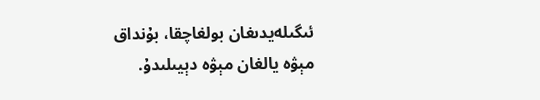ئىگىلەيدىغان بولغاچقا، بۇنداق مېۋە يالغان مېۋە دېيىلىدۇ.